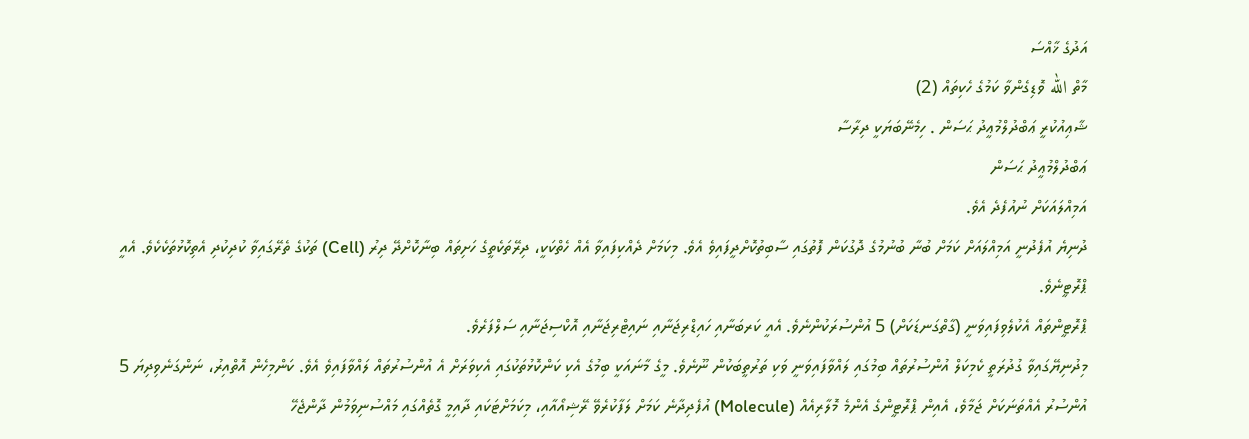އަދުގެ ޚާއްސަ
މާތް الله ވޮޑިގެންވާ ކަމުގެ ހެކިތައް (2)
ޝާޢިއުކުރީ ޢަބްދުލްމުޢީދު ޙަސަން . ހިމެނޭބަޔަކީ ދިރާސާ
ޢަބްދުލްމުޢީދު ޙަސަން
އަމިއްލައަކަށް ނުއުފެދެ އެވެ.
ދުނިޔެ އުފެދުނީ އަމިއްލައަށް ކަމަށް ބުނާ ބުނުމުގެ ދޮގުކަން ފޮތުގައި ސާބިތުކޮށްދީފައިވެ އެވެ. މިކަމަށް ދެއްކިފައިވާ އެއް ހެތްކަކީ، ދިރޭތަކެތީގެ ހަށިތައް ބިނާކޮށްދޭ ދިރު (Cell) ތަކުގެ ތެރޭގައިވާ ކުދިކުދި އެތިކޮޅުތަކެކެވެ. އެއީ ޕްރޮޓީނެވެ.
ޕްރޮޓީންތައް އެކުލެވިފައިވަނީ (ގާތްގަނޑަކަށް) 5 އުންސުރަކުންނެވެ. އެއީ ކަރބަނާއި ހައިޑްރިޖަނާއި ނައިޓްރިޖަނާއި އޮކްސިޖަނާއި ސަލްފަރެވެ.
މިދުނިޔޭގައިވާ ގުދުރަތީ ކެމިކަލް އުންސުރުތައް ބިމުގައި ލައްވާފައިވަނީ ވަކި ތަރުތީބަކުން ނޫނެވެ. މީގެ މާނައަކީ ބިމުގެ އެކި ކަންކޮޅުތަކުގައި އެކިވަރަށް އެ އުންސުރުތައް ލައްވާފައިވެ އެވެ. ކަންމިހެން އޮތްއިރު، ނަންގަނެވިދިޔަ 5 އުންސުރު އެއްތަނަކަށް ޖަމާވެ، އެއިން ޕްރޮޓީންގެ އެންމެ މޮލާރިއެއް (Molecule) އުފެދިދާނެ ކަމަށް ލަފާކުރެވޭ ރޭޝިއޯއާއި، މިކަމަށްޓަކައި ދާއިމީ ގޮތެއްގައި މައްސުނިވަމުން ދާންޖެހޭ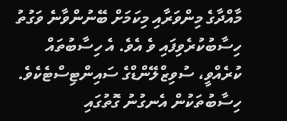މާއްދާގެ މިންވަރާއި މިކަމަށް ބޭނުންވާނެ ވަގުތު ހިސާބުކުރެވިފައި ވެ އެވެ. އެ ހިސާބުތައް ކުރެއްވީ، ސުވިޒްލޭންޑްގެ ސައިންޓިސްޓެކެވެ.
ހިސާބުތަކުން އެނގުނު ގޮތުގައި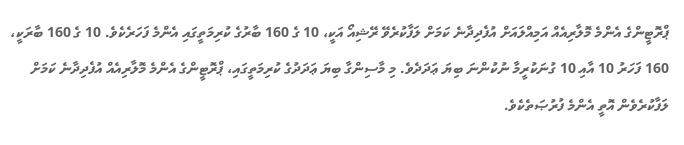ޕްރޮޓީންގެ އެންމެ މޮލާރިއެއް އަމިއްލައަށް އުފެދިދާނެ ކަމަށް ލަފާކުރެވޭ ރޭޝިއޯ އަކީ، 10 ގެ 160 ބާރުގެ ކުރިމަތީގައި އެންމެ ފަހަރެކެވެ. 10 ގެ 160 ބާރަކީ، 160 ފަހަރު 10 އާއި 10 ގުނަކުރީމާ ނުކުންނަ ބިޔަ ޢަދަދެވެ. މި މާސިންގާ ބިޔަ ޢަދަދުގެ ކުރިމަތީގައި، ޕްރޮޓީންގެ އެންމެ މޮލާރިއެއް އުފެދިދާނެ ކަމަށް ލަފާކުރެވެން އޮތީ އެންމެ ފުރުޞަތެކެވެ.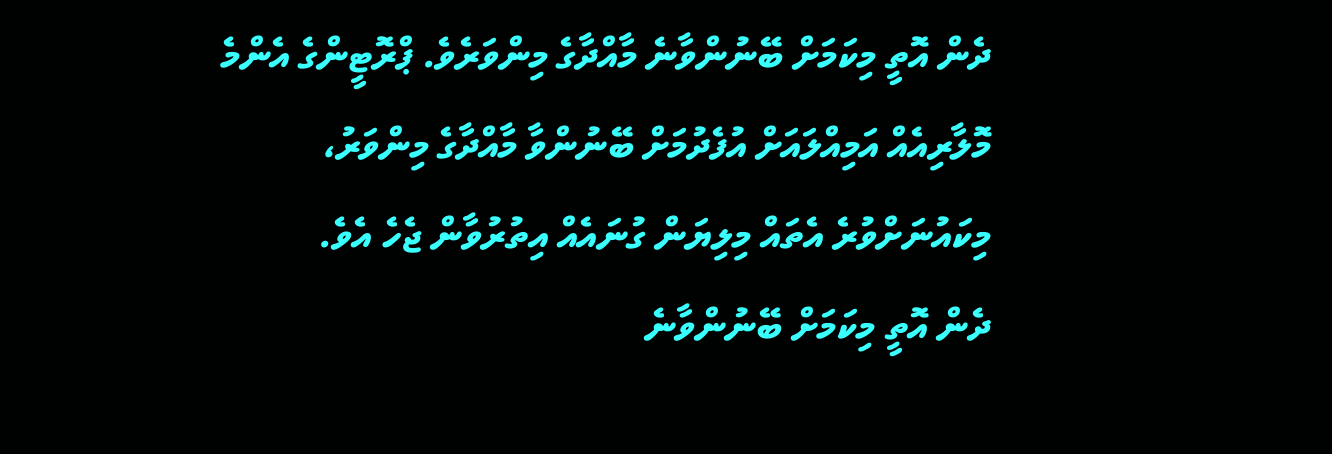ދެން އޮތީ މިކަމަށް ބޭނުންވާނެ މާއްދާގެ މިންވަރެވެ. ޕްރޮޓީންގެ އެންމެ މޮލާރިއެއް އަމިއްލައަށް އުފެދުމަށް ބޭނުންވާ މާއްދާގެ މިންވަރު، މިކައުނަށްވުރެ އެތައް މިލިޔަން ގުނައެއް އިތުރުވާން ޖެހެ އެވެ.
ދެން އޮތީ މިކަމަށް ބޭނުންވާނެ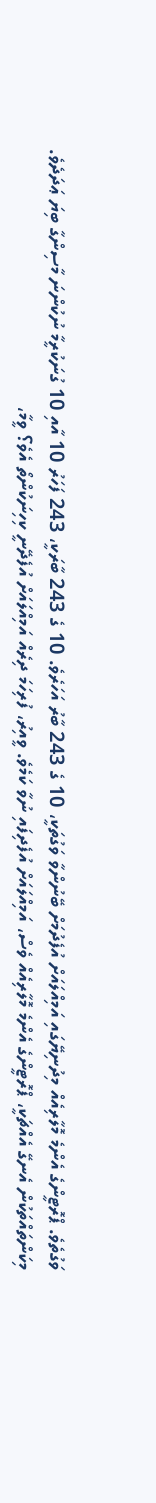ވަގުތެވެ. ޕްރޮޓީންގެ އެންމެ މޮލާރިއެއް މިދުނިޔޭގައި އަމިއްލައަށް އުފެދުމަށް ބޭނުންވާ ވަގުތަކީ، 10 ގެ 243 ބާރު އަހަރެވެ. 10 ގެ 243 ބާރަކީ، 243 ފަހަރު 10 އާއި 10 ގުނަކުރީމާ ނުކުންނަ މާސިންގާ ބިޔަ ޢަދަދެވެ.
މިކަންތައްތަކުން އެނގޭ އެއްޗަކީ، ޕްރޮޓީންގެ އެންމެ މޮލާރިއެއް ވެސް، އަމިއްލައަށް އުފެދިފައި ނުވާ ކަމެވެ. ވީއިރު، ފުރިހަމަ ދިރެއް އަމިއްލައަށް އުފެދޭނީ ކިހިނަކުންތޯ އެވެ؟ ވީމާ،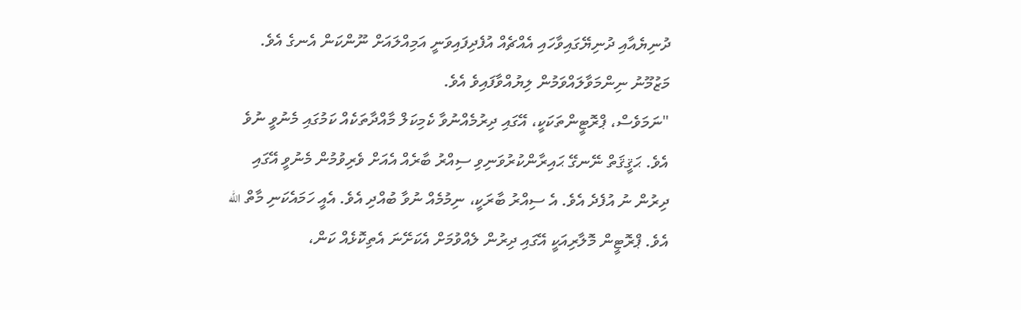ދުނިޔެއާއި ދުނިޔޭގައިވާހައި އެއްޗެއް އުފެދިފައިވަނީ އަމިއްލައަށް ނޫންކަން އެނގެ އެވެ.
މަޒުމޫނު ނިންމަވާލައްވަމުން ލިޔުއްވާފައިވެ އެވެ.
"ނަމަވެސް، ޕްރޮޓީންތަކަކީ، އޭގައި ދިރުމެއްނުވާ ކެމިކަލް މާއްދާތަކެއް ކަމުގައި މެނުވީ ނުވެ އެވެ. ޙަޤީޤަތް ނޭނގޭ ޙައިރާންކުރުވަނިވި ސިއްރު ބާރެއް އެއަށް ވެރިވުމުން މެނުވީ އޭގައި ދިރުން ނު އުފެދެ އެވެ. އެ ސިއްރު ބާރަކީ، ނިމުމެއް ނުވާ ބުއްދި އެވެ. އެއީ ހަމައެކަނި މާތް الله އެވެ. ޕްރޮޓީން މޮލާރިއަކީ އޭގައި ދިރުން ލެއްވުމަށް އެކަށޭނަ އެތިކޮޅެއް ކަން،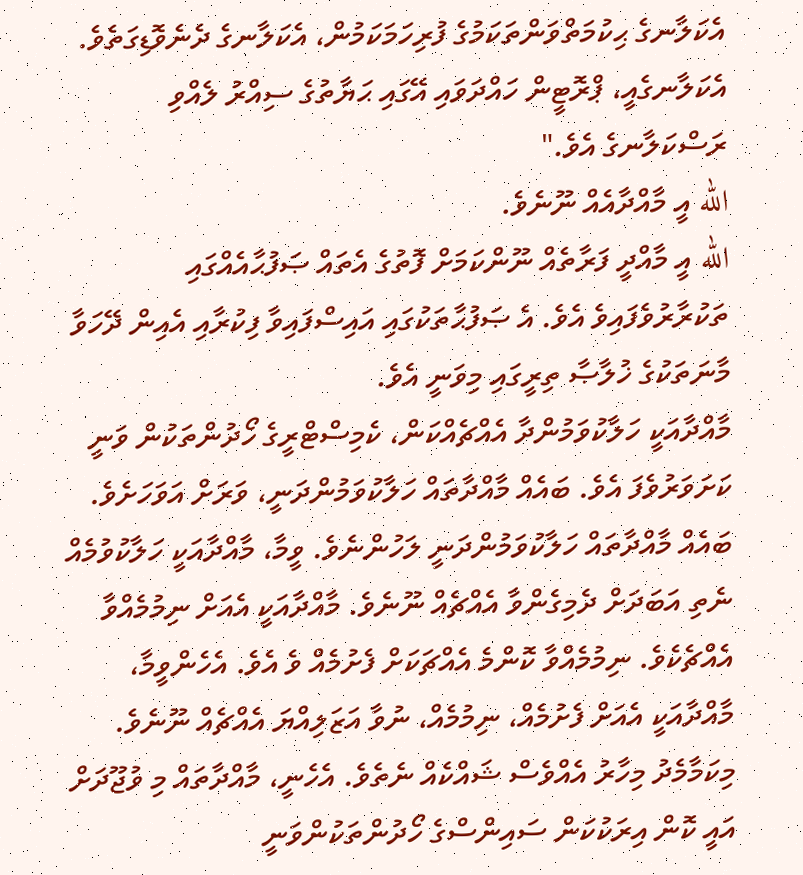އެކަލާނގެ ޙިކުމަތްވަންތަކަމުގެ ފުރިހަމަކަމުން، އެކަލާނގެ ދެނެވޮޑިގަތެވެ. އެކަލާނގެއީ، ޕްރޮޓީން ހައްދަވައި އޭގައި ޙަޔާތުގެ ސިއްރު ލެއްވި ރަސްކަލާނގެ އެވެ."
الله އީ މާއްދާއެއް ނޫނެވެ.
الله އީ މާއްދީ ފަރާތެއް ނޫންކަމަށް ފޮތުގެ އެތައް ޞަފުޙާއެއްގައި ތަކުރާރުވެފައިވެ އެވެ. އެ ޞަފުޙާތަކުގައި އައިސްފައިވާ ފިކުރާއި އެއިން ދޭހަވާ މާނަތަކުގެ ޚުލާޞާ ތިރީގައި މިވަނީ އެވެ.
މާއްދާއަކީ ހަލާކުވަމުންދާ އެއްޗެއްކަން، ކެމިސްޓްރީގެ ހޯދުންތަކުން ވަނީ ކަށަވަރުވެފަ އެވެ. ބައެއް މާއްދާތައް ހަލާކުވަމުންދަނީ، ވަރަށް އަވަހަށެވެ. ބައެއް މާއްދާތައް ހަލާކުވަމުންދަނީ ލަހުންނެވެ. ވީމާ، މާއްދާއަކީ ހަލާކުވުމެއް ނެތި އަބަދަށް ދެމިގެންވާ އެއްޗެއް ނޫނެވެ. މާއްދާއަކީ އެއަށް ނިމުމެއްވާ އެއްޗެކެވެ. ނިމުމެއްވާ ކޮންމެ އެއްޗަކަށް ފެށުމެއް ވެ އެވެ. އެހެންވީމާ، މާއްދާއަކީ އެއަށް ފެށުމެއް، ނިމުމެއް، ނުވާ އަޒަލިއްޔަ އެއްޗެއް ނޫނެވެ. މިކަމާމެދު މިހާރު އެއްވެސް ޝައްކެއް ނެތެވެ. އެހެނީ، މާއްދާތައް މި ވުޖޫދަށް އައީ ކޮން އިރަކުކަން ސައިންސްގެ ހޯދުންތަކުންވަނީ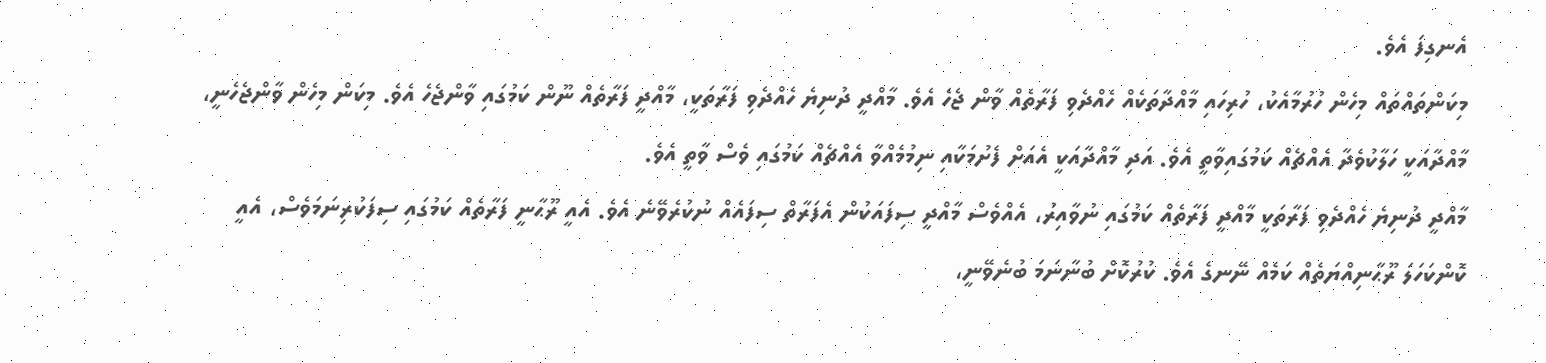އެނގިފަ އެވެ.
މިކަންތައްތައް މިހެން ހުރުމާއެކު، ހުރިހައި މާއްދާތަކެއް ހެއްދެވި ފަރާތެއް ވާން ޖެހެ އެވެ. މާއްދީ ދުނިޔެ ހެއްދެވި ފަރާތަކީ، މާއްދީ ފަރާތެއް ނޫން ކަމުގައި ވާންޖެހެ އެވެ. މިކަން މިހެން ވާންޖެހެނީ، މާއްދާއަކީ ހަލާކުވެދާ އެއްޗެއް ކަމުގައިވާތީ އެވެ. އަދި މާއްދާއަކީ އެއަށް ފެށުމަކާއި ނިމުމެއްވާ އެއްޗެއް ކަމުގައި ވެސް ވާތީ އެވެ.
މާއްދީ ދުނިޔެ ހެއްދެވި ފަރާތަކީ މާއްދީ ފަރާތެއް ކަމުގައި ނުވާއިރު، އެއްވެސް މާއްދީ ސިފައަކުން އެފަރާތް ސިފައެއް ނުކުރެވޭނެ އެވެ. އެއީ ރޫޙާނީ ފަރާތެއް ކަމުގައި ސިފަކުރިނަމަވެސް، އެއީ ކޮންކަހަލަ ރޫޙާނިއްޔަތެއް ކަމެއް ނޭނގެ އެވެ. ކުރުކޮށް ބުނާނަމަ ބުނެވޭނީ،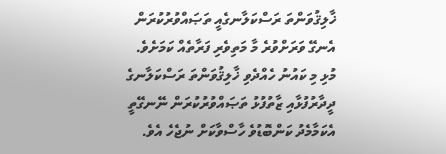ޚާލިޤުވަންތަ ރަސްކަލާނގެއީ ތަޞައްވުރުކުރަން އެނގޭ ވަރަށްވުރެ މާ މަތިވެރި ފަރާތެއް ކަމަށެވެ.
މުޅި މި ކައުނު ހެއްދެވި ޚާލިޤުވަންތަ ރަސްކަލާނގެ ދީދާރުފުޅާއި ޒާތުފުޅު ތަޞައްވުރުކުރަން ނޭނގޭތީ އެކަމާމެދު ކަންބޮޑުވެ ހާސްވާކަށް ނުޖެހެ އެވެ.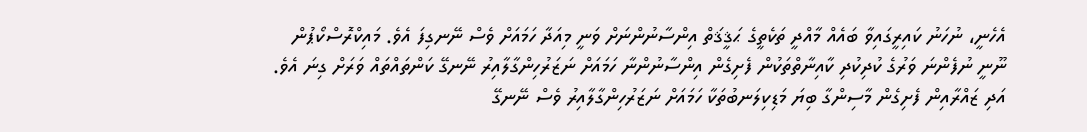އެހެނީ، ނުހަނު ކައިރީގައިވާ ބައެއް މާއްދީ ތަކެތީގެ ޙަޤީޤަތް އިންސާނުންނަށް ވަނީ މިއަދާ ހަމައަށް ވެސް ނޭނގިފަ އެވެ. މައިކްރޮސްކޯޕުން ނޫނީ ނުފެންނަ ވަރުގެ ކުދިކުދި ކާއިނާތްތަކުން ފެށިގެން އިންސާނުންނާ ހަމައަށް ނަޒަރުހިންގާލާއިރު ނޭނގޭ ކަންތައްތައް ވަރަށް ގިނަ އެވެ. އަދި ޒައްރާއިން ފެށިގެން މާސިންގާ ބިޔަ މަޑިކިލަނބުތަކާ ހަމައަށް ނަޒަރުހިންގާލާއިރު ވެސް ނޭނގޭ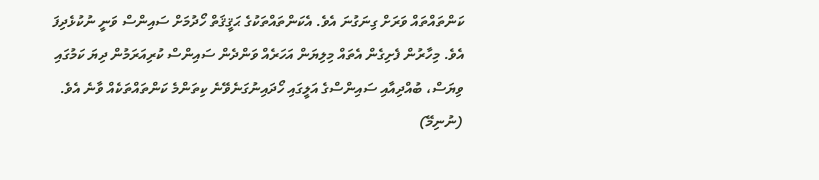ކަންތައްތައް ވަރަށް ގިނަގުނަ އެވެ. އެކަންތައްތަކުގެ ޙަޤީޤަތް ހޯދުމަށް ސައިންސް ވަނީ ނުކުޅެދިފަ އެވެ. މިހާރުން ފެށިގެން އެތައް މިލިޔަން އަހަރެއް ވަންދެން ސައިންސް ކުރިއަރަމުން ދިޔަ ކަމުގައި ވިޔަސް، ބުއްދިއާއި ސައިންސްގެ އަލީގައި ހޯދައިނުގަނެވޭނެ ކިތަންމެ ކަންތައްތަކެއް ވާނެ އެވެ.
(ނުނިމޭ)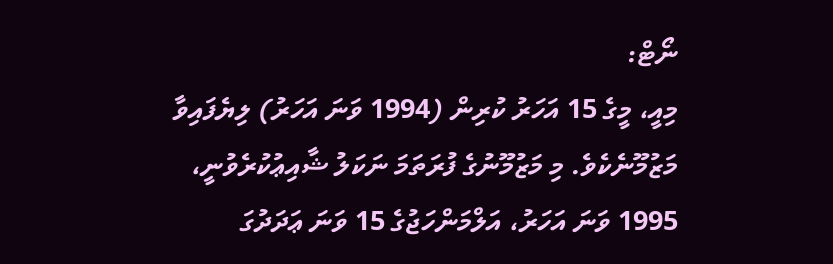ނޯޓް:
މިއީ، މީގެ 15 އަހަރު ކުރިން (1994 ވަނަ އަހަރު) ލިޔެފައިވާ މަޒުމޫނެކެވެ. މި މަޒުމޫނުގެ ފުރަތަމަ ނަކަލު ޝާއިޢުކުރެވުނީ، 1995 ވަނަ އަހަރު، އަލްމަންހަޖުގެ 15 ވަނަ ޢަދަދުގަ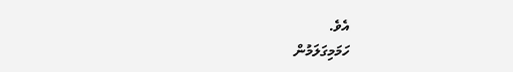އެވެ.
ހަމަމިގަލަމުން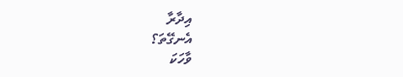އިދާރާ
އެނގޭތަ؟
ވާހަކަ